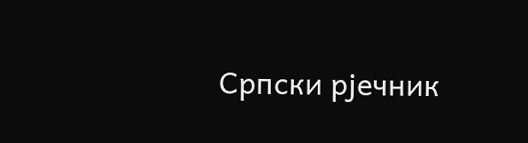Српски рјечник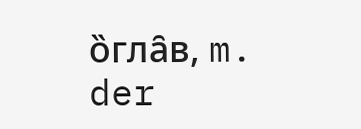о̏гла̑в, m. der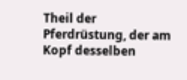Theil der Pferdrüstung, der am Kopf desselben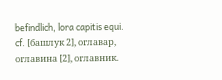befindlich, lora capitis equi. cf. [башлук 2], оглавар, оглавина [2], оглавник.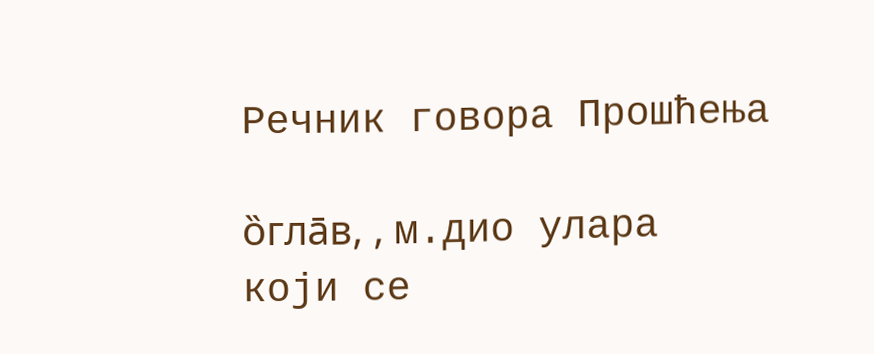Речник говора Прошћења

о̏гла̄в, , м.дио улара који се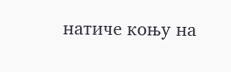натиче коњу на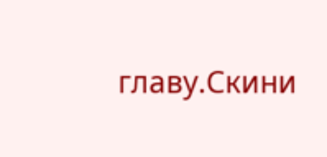главу.Скини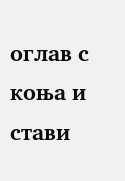оглав с коња и стави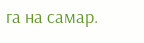га на самар.